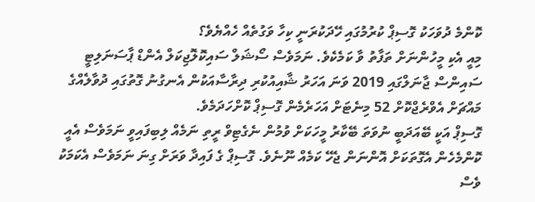ކޮންމެ ދުވަހަކު ގޮސިޕް ކުރުމުގައި ހޭދަކުރަނީ ކިހާ ވަގުތެއް ހެއްޔެވެ؟
މިއީ އެކި މީހުންނަށް ތަފާތު ވާ ކަމެކެވެ. ނަމަވެސް ސޯޝަލް ސައިކޮލޮޖިކަލް އެންޑް ޕާސަނަލިޓީ ސައިންސް ޖާނަލްގައި 2019 ވަނަ އަހަރު ޝާއިއުކުރި ދިރާސާއަކުން އެނގުނު ގޮތުގައި ދުވާލެއްގެ މައްޗަށް އެވްރެޖްކޮށް 52 މިނެޓަށް އަހަރެމެން ގޮސިޕް ކޮށްހަދަމެވެ.
ގޮސިޕް އަކީ ބޭއަދަބީ ނުވަތަ ބޭކާރު މީހަކަށް ވުމުން ނެގެޓިވް ރީތި ނަމެއް ލިބިފައިވީ ނަމަވެސް އެއީ ކޮންމެހެން އެގޮތަކަށް އޮންނަން ޖެހޭ ކަމެއް ނޫނެވެ. ގޮސިޕް ގެ ފައިދާ ވަރަށް ގިނަ ނަމަވެސް އެކަމަކު ވެސް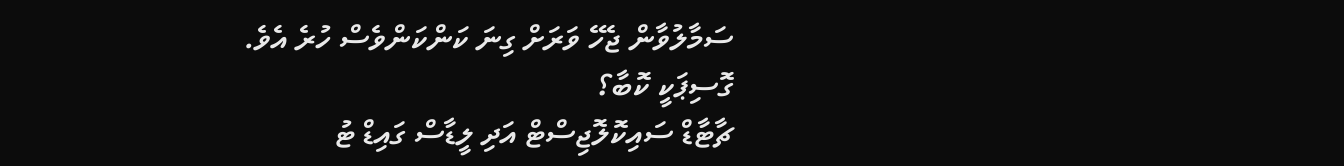ސަމާލުވާން ޖެހޭ ވަރަށް ގިނަ ކަންކަންވެސް ހުރެ އެވެ.
ގޮސިޕަކީ ކޮބާ؟
ޗާޓާޑް ސައިކޮލޮޖިސްޓް އަދި ލީޑާސް ގައިޑް ޓު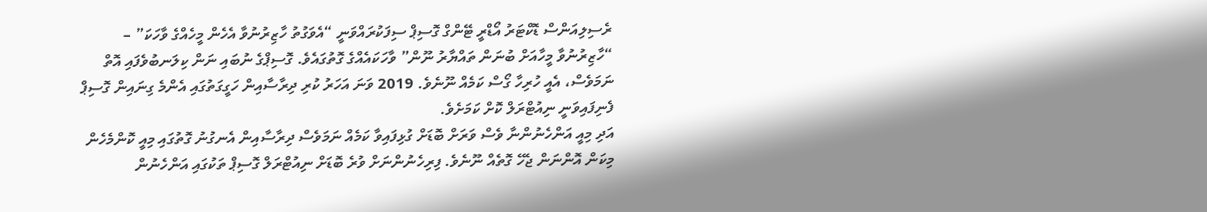ރެސިލިއަންސް ޑޮކްޓަރު އޯޑްރީ ޓޭންގް ގޮސިޕް ސިފަކުރައްވަނީ “އެވަގުތު ހާޒިރުނުވާ އެހެން މީހެއްގެ ވާހަކަ” – “ހާޒިރުނުވާ މީހާއަށް ބުނަން ތައްޔާރު ނޫން” ވާހަކައެއްގެ ގޮތުގައެވެ. ގޮސިޕްގެ ނުބައި ނަން ކިލަނބުވެފައި އޮތް ނަމަވެސް، އެއީ ހުރިހާ ގޯސް ކަމެއް ނޫނެވެ. 2019 ވަނަ އަހަރު ކުރި ދިރާސާއިން ހަގީގަތުގައި އެންމެ ގިނައިން ގޮސިޕް ފެނިފައިވަނީ ނިއުޓްރަލް ކޮށް ކަމަށެވެ.
އަދި މިއީ އަންހެނުންނާ ވެސް ވަރަށް ބޮޑަށް ގުޅިފައިވާ ކަމެއް ނަމަވެސް ދިރާސާއިން އެނގުނު ގޮތުގައި މިއީ ކޮންމެހެން މިކަން އޮންނަން ޖެހޭ ގޮތެއް ނޫނެވެ. ފިރިހެނުންނަށް ވުރެ ބޮޑަށް ނިއުޓްރަލް ގޮސިޕް ތަކުގައި އަންހެނުން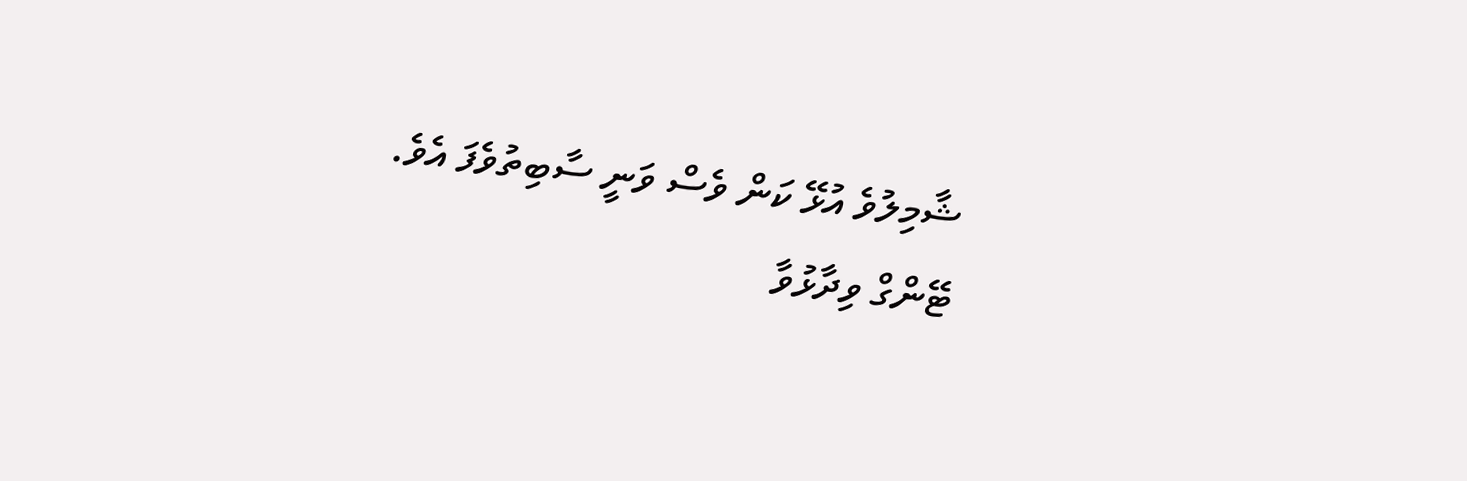ޝާމިލުވެ އުޅޭ ކަން ވެސް ވަނީ ސާބިތުވެފަ އެވެ.
ޓޭންގް ވިދާޅުވާ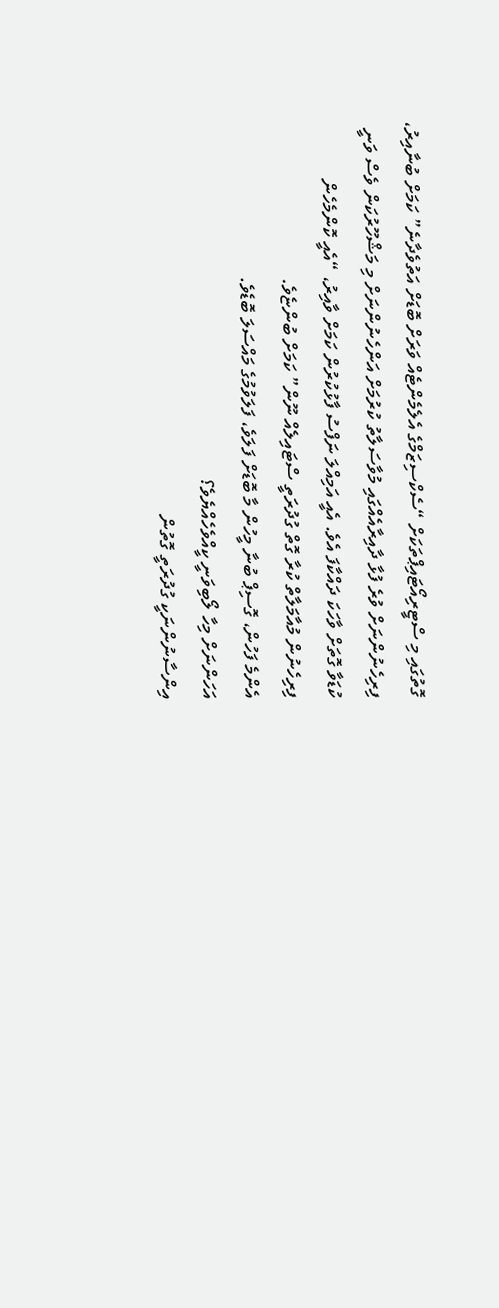ގޮތުގައި މި ސްޓީރިއޯޓައިޕްތަކަށް “ސެކްސިޒަމްގެ އެލެމެންޓެއް ވަރަށް ބޮޑަށް އަތުވެދާނެ” ކަމަށް ބުނާއިރު، ފިރިހެނުންނަށް ވުރެ ފުޅާ ދާއިރާއެއްގައި މުވާސަލާތު ކުރުމަށް އަންހެނުންނަށް މި މަޝްހޫރުކަން ވެސް ވަނީ ކުޑަވާ ގޮތަށް ވާހަކަ ދައްކާފަ އެވެ. އެއީ އަމިއްލަ ނަފްސު ފާޅުކުރުން ކަމަށް ވާއިރު، “އެއީ ކޮންމެހެން ފިރިހެނުން މުއާމަލާތް ކުރާ ގޮތް ގުދުރަތީ ސްޓައިލެއް ނޫން” ކަމަށް ބުންޏެވެ.
އެންމެ ފަހުން، ގޮސިޕް ބުނާ މީހުން މާ ބޮޑަށް ފަލަވެ، ފަލަވުމުގެ މައްސަލަ ބޮޑެވެ.
އަހަންނަށް މިހާ ލޯބިވަނީ ކީއްވެހެއްޔެވެ؟
އިންސާނުންނަކީ ގުދުރަތީ ގޮތުން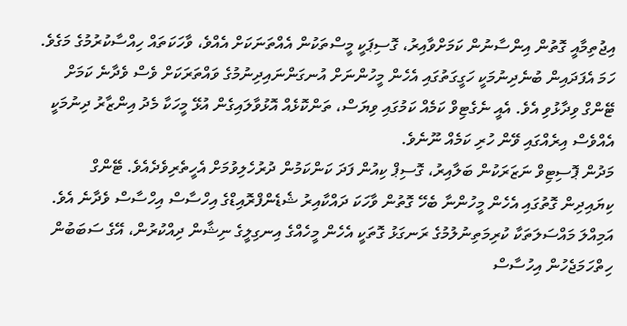އިޖުތިމާއީ ގޮތުން އިންސާނުން ކަމަށްވާއިރު، ގޮސިޕަކީ މީސްތަކުން އެއްތަނަކަށް އެއްވެ، ވާހަކަތައް ހިއްސާކުރުމުގެ މަގެވެ. ހަމަ އެފަދައިން ބުނެދިނުމަކީ ހަގީގަތުގައި އެހެން މީހުންނަށް އުނގަންނައިދިނުމުގެ ވައްތަރަކަށް ވެސް ވެދާނެ ކަމަށް ޓޭންގް ވިދާޅުވި އެވެ. އެއީ ނެގެޓިވް ކަމެއް ކަމުގައި ވިޔަސް، ތަންކޮޅެއް އޮޅުވާލައިގެން އުޅޭ މީހަކާ މެދު އިންޒާރު ދިނުމަކީ އެއްވެސް އިރެއްގައި ވޭން ހުރި ކަމެއް ނޫނެވެ.
މަދުން ޕޮސިޓިވް ނަޒަރަކުން ބަލާއިރު، ގޮސިޕް ކިއުން ފަދަ ކަންކަމުން ދުރުހެލިވުމަށް އެހީތެރިވެދެއެވެ. ޓޭންގް ކިޔައިދިން ގޮތުގައި އެހެން މީހުންނާ ބެހޭ ގޮތުން ވާހަކަ ދައްކާއިރު ޝެޑެންފްރޮއިޑްގެ އިހްސާސް އިހްސާސް ވެދާނެ އެވެ. އަމިއްލަ މައްސަލަތަކާ ކުރިމަތިނުލުމުގެ ރަނގަޅު ގޮތަކީ އެހެން މީހެއްގެ އިނގިލީގެ ނިޝާން ދިއްކުރުން، އޭގެ ސަބަބުން ހިތްހަމަޖެހުން އިހުސާސް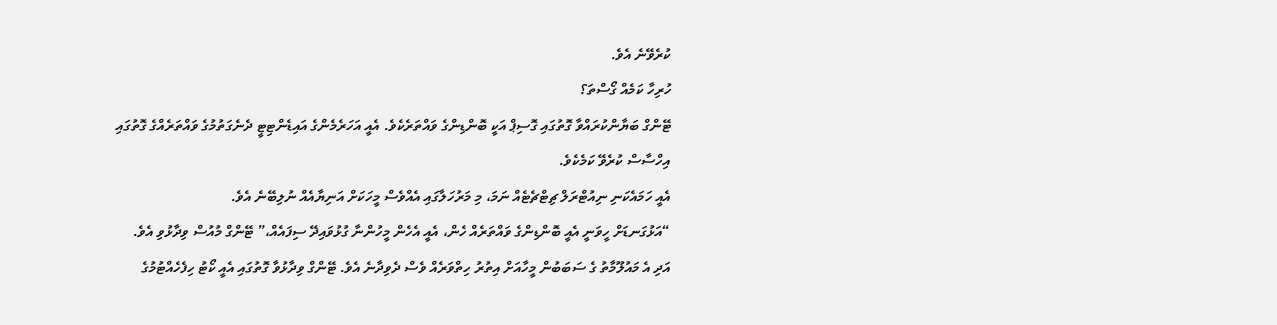ކުރެވޭނެ އެވެ.
ހުރިހާ ކަމެއް ގޯސްތަ؟
ޓޭންގް ބަޔާންކުރައްވާ ގޮތުގައި ގޮސިޕް އަކީ ބޮންޑިންގެ ވައްތަރެކެވެ. އެއީ އަހަރެމެންގެ އައިޑެންޓިޓީ ދެނެގަތުމުގެ ވައްތަރެއްގެ ގޮތުގައި އިހްސާސް ކުރެވޭ ކަމެކެވެ.
އެއީ ހަމައެކަނި ނިއުޓްރަލް ޗިޓްޗެޓެއް ނަމަ، މި މަރުހަލާގައި އެއްވެސް މީހަކަށް އަނިޔާއެއް ނުލިބޭނެ އެވެ.
“އަޅުގަނޑަށް ހީވަނީ އެއީ ބޮންޑިންގެ ވައްތަރެއް ހެން، އެއީ އެހެން މީހުންނާ ގުޅުވައިދޭ ސިފައެއް،” ޓޭންގް މުއުސް ވިދާޅުވި އެވެ.
އަދި އެ މައުލޫމާތު ގެ ސަބަބުން މީހާއަށް އިތުރު ހިތްވަރެއް ވެސް ދެވިދާނެ އެވެ. ޓޭންގް ވިދާޅުވާ ގޮތުގައި އެއީ ކޯޓު ހިފެހެއްޓުމުގެ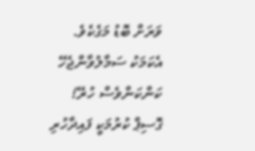ވަރަށް ބޮޑު މަގެކެވެ.
އެކަމަކު ސަމާލުވާންޖެހޭ ކަންކަންވެސް ހުރޭ!
ގޮސިޕް ކުރުމަކީ ފައިދާހުރި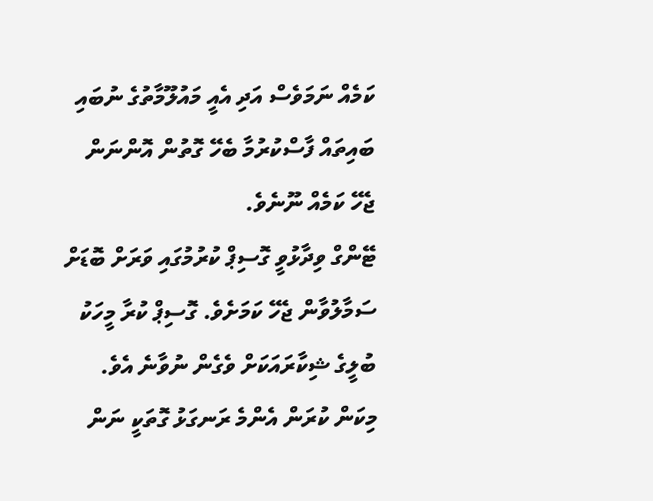ކަމެއް ނަމަވެސް އަދި އެއީ މައުލޫމާތުގެ ނުބައި ބައިތައް ފާސްކުރުމާ ބެހޭ ގޮތުން އޮންނަން ޖެހޭ ކަމެއް ނޫނެވެ.
ޓޭންގް ވިދާޅުވީ ގޮސިޕް ކުރުމުގައި ވަރަށް ބޮޑަށް ސަމާލުވާން ޖެހޭ ކަމަށެވެ. ގޮސިޕް ކުރާ މީހަކު ބުލީގެ ޝިކާރައަކަށް ވެގެން ނުވާނެ އެވެ. މިކަން ކުރަން އެންމެ ރަނގަޅު ގޮތަކީ ނަން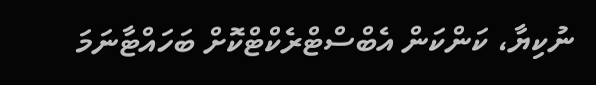ނުކިޔާ، ކަންކަން އެބްސްޓްރެކްޓްކޮށް ބަހައްޓާނަމަ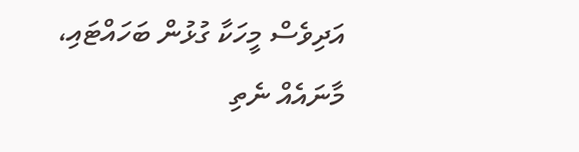އަދިވެސް މީހަކާ ގުޅުން ބަހައްޓައި، މާނައެއް ނެތި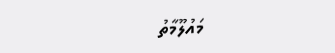މައުލޫމާތު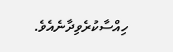ހިއްސާކުރެވިދާނެއެވެ.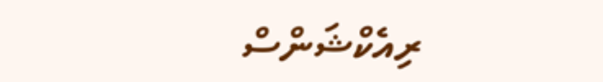ރިއެކްޝަންސް